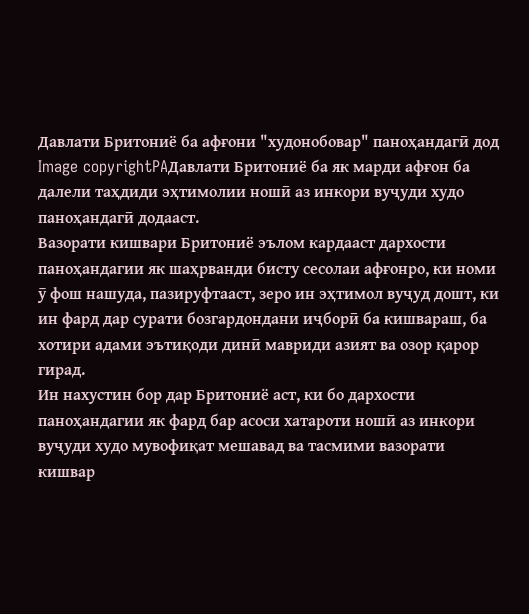Давлати Бритониё ба афғони "худонобовар" паноҳандагӣ дод
Image copyrightPAДавлати Бритониё ба як марди афғон ба далели таҳдиди эҳтимолии ношӣ аз инкори вуҷуди худо паноҳандагӣ додааст.
Вазорати кишвари Бритониё эълом кардааст дархости паноҳандагии як шаҳрванди бисту сесолаи афғонро, ки номи ӯ фош нашуда, пазируфтааст, зеро ин эҳтимол вуҷуд дошт, ки ин фард дар сурати бозгардондани иҷборӣ ба кишвараш, ба хотири адами эътиқоди динӣ мавриди азият ва озор қарор гирад.
Ин нахустин бор дар Бритониё аст, ки бо дархости паноҳандагии як фард бар асоси хатароти ношӣ аз инкори вуҷуди худо мувофиқат мешавад ва тасмими вазорати кишвар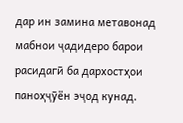дар ин замина метавонад мабнои ҷадидеро барои расидагӣ ба дархостҳои паноҳҷӯён эҷод кунад.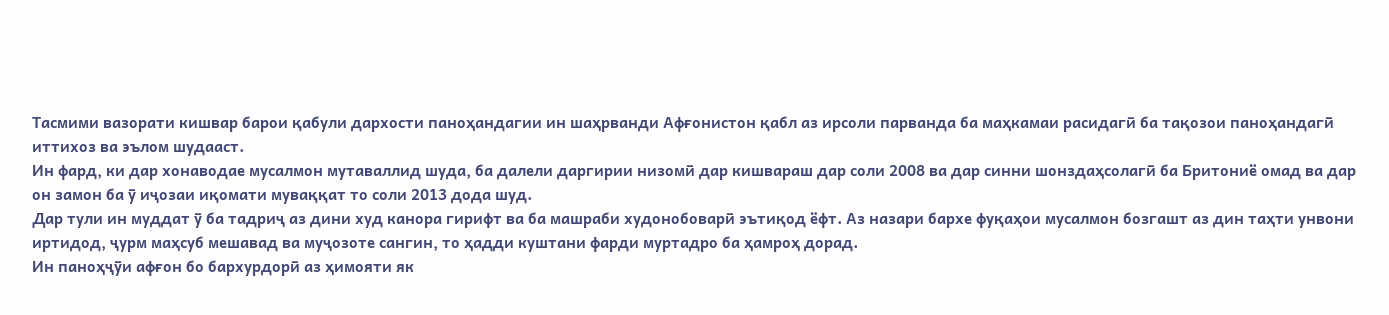Тасмими вазорати кишвар барои қабули дархости паноҳандагии ин шаҳрванди Афғонистон қабл аз ирсоли парванда ба маҳкамаи расидагӣ ба тақозои паноҳандагӣ иттихоз ва эълом шудааст.
Ин фард, ки дар хонаводае мусалмон мутаваллид шуда, ба далели даргирии низомӣ дар кишвараш дар соли 2008 ва дар синни шонздаҳсолагӣ ба Бритониё омад ва дар он замон ба ӯ иҷозаи иқомати муваққат то соли 2013 дода шуд.
Дар тули ин муддат ӯ ба тадриҷ аз дини худ канора гирифт ва ба машраби худонобоварӣ эътиқод ёфт. Аз назари бархе фуқаҳои мусалмон бозгашт аз дин таҳти унвони иртидод, ҷурм маҳсуб мешавад ва муҷозоте сангин, то ҳадди куштани фарди муртадро ба ҳамроҳ дорад.
Ин паноҳҷӯи афғон бо бархурдорӣ аз ҳимояти як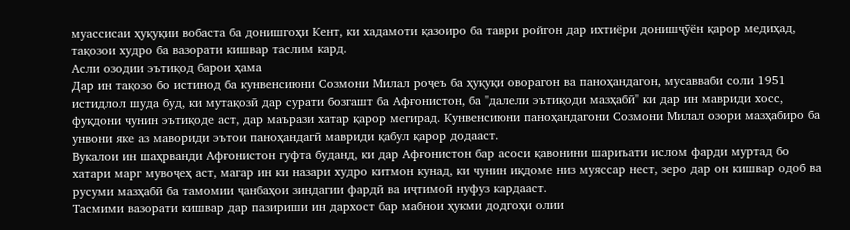муассисаи ҳуқуқии вобаста ба донишгоҳи Кент, ки хадамоти қазоиро ба таври ройгон дар ихтиёри донишҷӯён қарор медиҳад, тақозои худро ба вазорати кишвар таслим кард.
Асли озодии эътиқод барои ҳама
Дар ин тақозо бо истинод ба кунвенсиюни Созмони Милал роҷеъ ба ҳуқуқи оворагон ва паноҳандагон, мусавваби соли 1951 истидлол шуда буд, ки мутақозӣ дар сурати бозгашт ба Афғонистон, ба "далели эътиқоди мазҳабӣ" ки дар ин мавриди хосс, фуқдони чунин эътиқоде аст, дар маърази хатар қарор мегирад. Кунвенсиюни паноҳандагони Созмони Милал озори мазҳабиро ба унвони яке аз мавориди эътои паноҳандагӣ мавриди қабул қарор додааст.
Вукалои ин шаҳрванди Афғонистон гуфта буданд, ки дар Афғонистон бар асоси қавонини шариъати ислом фарди муртад бо хатари марг мувоҷеҳ аст, магар ин ки назари худро китмон кунад, ки чунин иқдоме низ муяссар нест, зеро дар он кишвар одоб ва русуми мазҳабӣ ба тамомии ҷанбаҳои зиндагии фардӣ ва иҷтимоӣ нуфуз кардааст.
Тасмими вазорати кишвар дар пазириши ин дархост бар мабнои ҳукми додгоҳи олии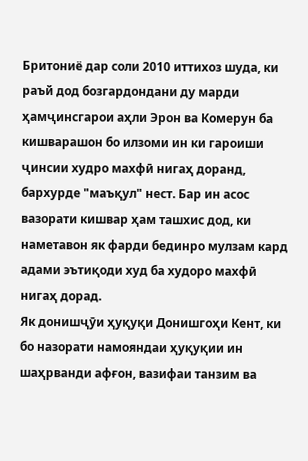Бритониё дар соли 2010 иттихоз шуда, ки раъй дод бозгардондани ду марди ҳамҷинсгарои аҳли Эрон ва Комерун ба кишварашон бо илзоми ин ки гароиши ҷинсии худро махфӣ нигаҳ доранд, бархурде "маъқул" нест. Бар ин асос вазорати кишвар ҳам ташхис дод, ки наметавон як фарди бединро мулзам кард адами эътиқоди худ ба худоро махфӣ нигаҳ дорад.
Як донишҷӯи ҳуқуқи Донишгоҳи Кент, ки бо назорати намояндаи ҳуқуқии ин шаҳрванди афғон, вазифаи танзим ва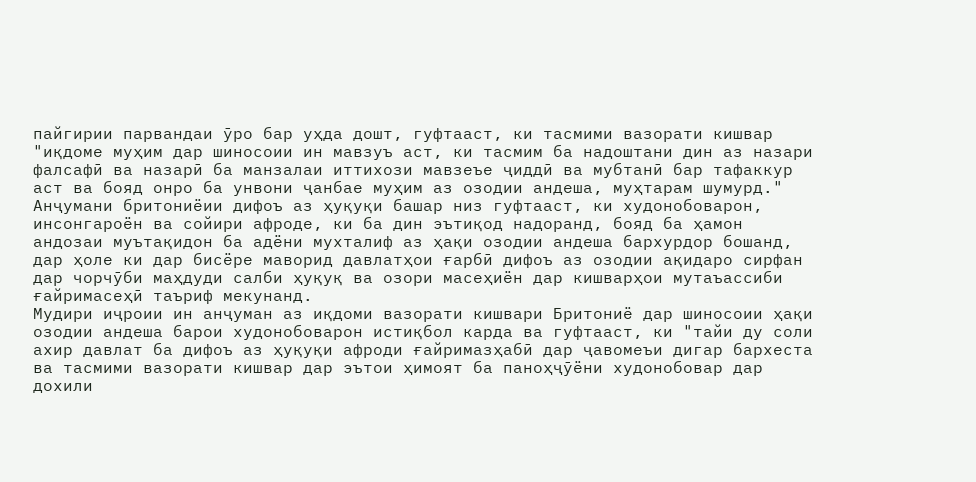пайгирии парвандаи ӯро бар уҳда дошт, гуфтааст, ки тасмими вазорати кишвар "иқдоме муҳим дар шиносоии ин мавзуъ аст, ки тасмим ба надоштани дин аз назари фалсафӣ ва назарӣ ба манзалаи иттихози мавзеъе ҷиддӣ ва мубтанӣ бар тафаккур аст ва бояд онро ба унвони ҷанбае муҳим аз озодии андеша, муҳтарам шумурд."
Анҷумани бритониёии дифоъ аз ҳуқуқи башар низ гуфтааст, ки худонобоварон, инсонгароён ва сойири афроде, ки ба дин эътиқод надоранд, бояд ба ҳамон андозаи муътақидон ба адёни мухталиф аз ҳақи озодии андеша бархурдор бошанд, дар ҳоле ки дар бисёре маворид давлатҳои ғарбӣ дифоъ аз озодии ақидаро сирфан дар чорчӯби маҳдуди салби ҳуқуқ ва озори масеҳиён дар кишварҳои мутаъассиби ғайримасеҳӣ таъриф мекунанд.
Мудири иҷроии ин анҷуман аз иқдоми вазорати кишвари Бритониё дар шиносоии ҳақи озодии андеша барои худонобоварон истиқбол карда ва гуфтааст, ки "тайи ду соли ахир давлат ба дифоъ аз ҳуқуқи афроди ғайримазҳабӣ дар ҷавомеъи дигар бархеста ва тасмими вазорати кишвар дар эътои ҳимоят ба паноҳҷӯёни худонобовар дар дохили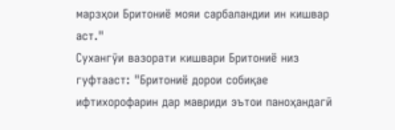марзҳои Бритониё мояи сарбаландии ин кишвар аст."
Сухангӯи вазорати кишвари Бритониё низ гуфтааст: "Бритониё дорои собиқае ифтихорофарин дар мавриди эътои паноҳандагӣ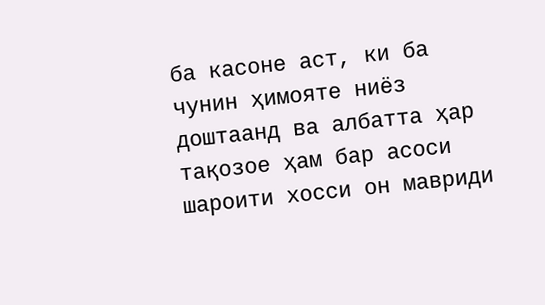ба касоне аст, ки ба чунин ҳимояте ниёз доштаанд ва албатта ҳар тақозое ҳам бар асоси шароити хосси он мавриди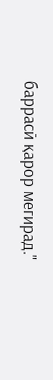баррасӣ қарор мегирад."